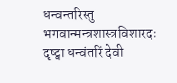धन्वन्तरिस्तु भगवान्मन्त्रशास्त्रविशारदः
दृष्ट्वा धन्वंतरिं देवी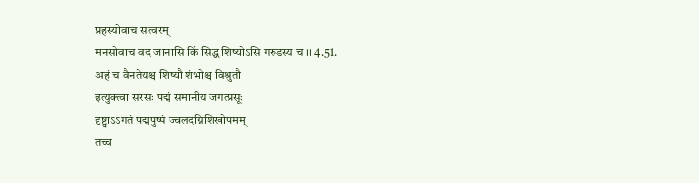प्रहस्योवाच सत्वरम्
मनसोवाच वद जानासि किं सिद्ध शिष्योऽसि गरुडस्य च ।। 4.51.
अहं च वैनतेयश्च शिष्यौ शंभोश्च विश्रुतौ
इत्युक्त्वा सरसः पद्मं समानीय जगत्प्रसूः
दृष्ट्वाऽऽगतं पद्मपुष्पं ज्वलदग्निशिखोपमम्
तच्च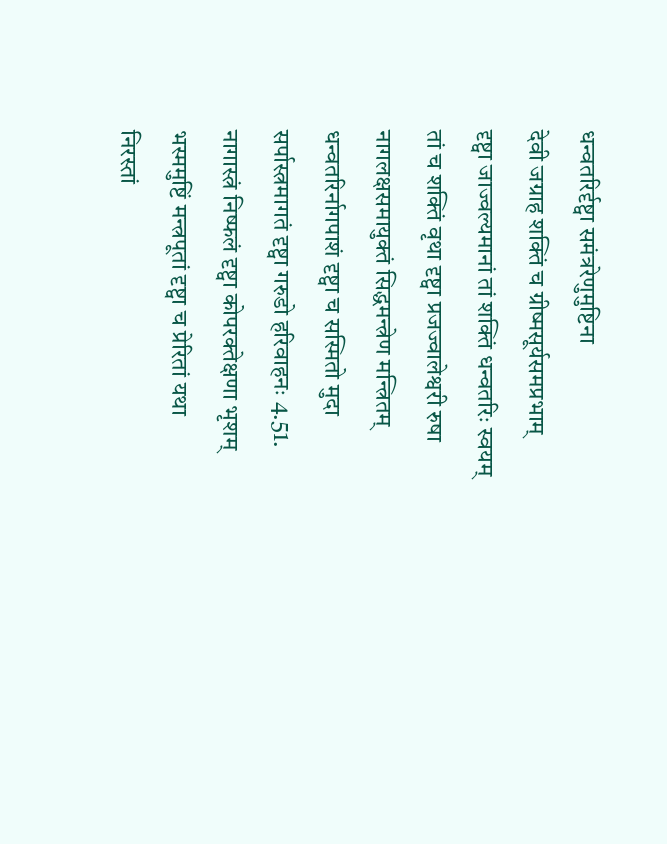धन्वतरिर्दृष्ट्वा समंत्ररेणुमुष्टिना
देवी जग्राह शक्तिं च ग्रीष्मसूर्यसमप्रभाम्
दृष्ट्वा जाज्वल्यमानां तां शक्तिं धन्वतरिः स्वयम्
तां च शक्तिं वृथा दृष्ट्वा प्रजज्वालेश्वरी रुषा
नागलक्षसमायुक्तं सिद्धमन्त्रेण मन्त्रितम्
धन्वतरिर्नागपाशं दृष्ट्वा च सस्मितो मुदा
सर्पास्त्रमागतं दृष्ट्वा गरुडो हरिवाहनः 4.51.
नागास्त्रं निष्फलं दृष्ट्वा कोपरक्तेक्षणा भृशम्
भस्ममुष्टिं मन्त्रपूतां दृष्ट्वा च प्रेरितां यथा
निरस्तां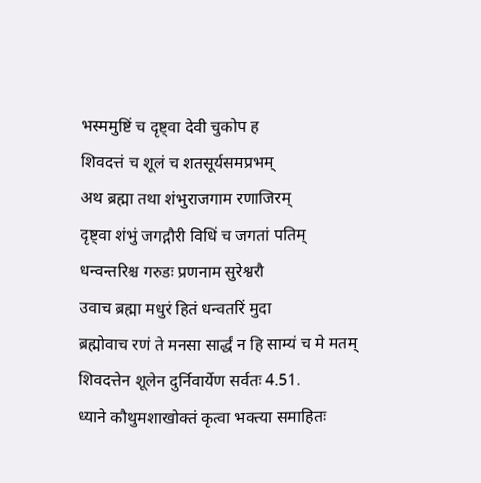भस्ममुष्टिं च दृष्ट्वा देवी चुकोप ह
शिवदत्तं च शूलं च शतसूर्यसमप्रभम्
अथ ब्रह्मा तथा शंभुराजगाम रणाजिरम्
दृष्ट्वा शंभुं जगद्गौरी विधिं च जगतां पतिम्
धन्वन्तरिश्च गरुडः प्रणनाम सुरेश्वरौ
उवाच ब्रह्मा मधुरं हितं धन्वतरिं मुदा
ब्रह्मोवाच रणं ते मनसा सार्द्धं न हि साम्यं च मे मतम्
शिवदत्तेन शूलेन दुर्निवार्येण सर्वतः 4.51.
ध्याने कौथुमशाखोक्तं कृत्वा भक्त्या समाहितः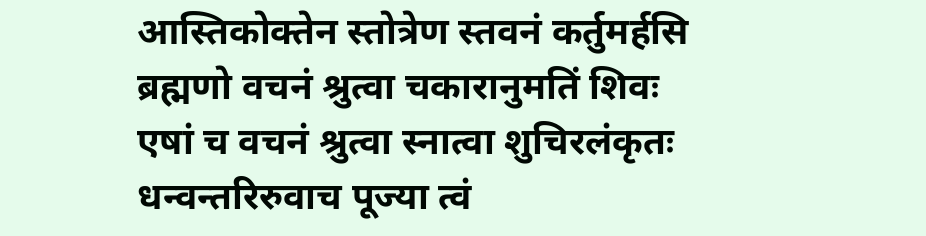आस्तिकोक्तेन स्तोत्रेण स्तवनं कर्तुमर्हसि
ब्रह्मणो वचनं श्रुत्वा चकारानुमतिं शिवः
एषां च वचनं श्रुत्वा स्नात्वा शुचिरलंकृतः
धन्वन्तरिरुवाच पूज्या त्वं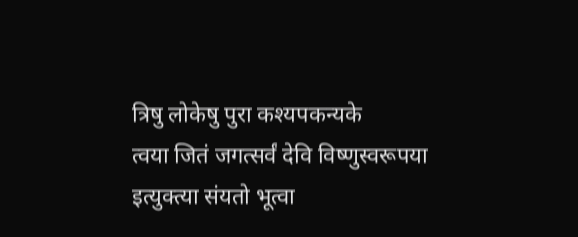त्रिषु लोकेषु पुरा कश्यपकन्यके
त्वया जितं जगत्सर्वं देवि विष्णुस्वरूपया
इत्युक्त्या संयतो भूत्वा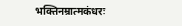भक्तिनम्रात्मकंधरः